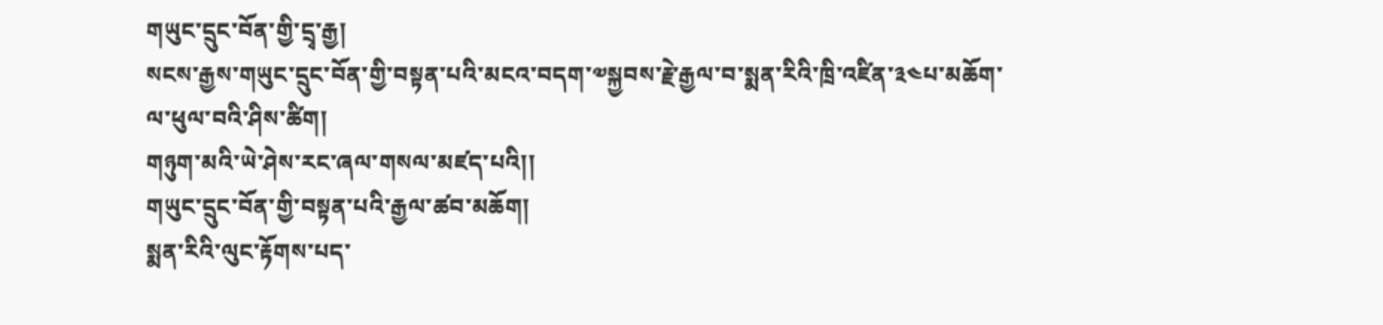གཡུང་དྲུང་བོན་གྱི་དྲྭ་རྒྱ།
སངས་རྒྱས་གཡུང་དྲུང་བོན་གྱི་བསྟན་པའི་མངའ་བདག་༧སྐྱབས་རྗེ་རྒྱལ་བ་སྨན་རིའི་ཁྲི་འཛིན་༣༤པ་མཆོག་ལ་ཕུལ་བའི་ཤིས་ཚིག།
གཉུག་མའི་ཡེ་ཤེས་རང་ཞལ་གསལ་མཛད་པའི།།
གཡུང་དྲུང་བོན་གྱི་བསྟན་པའི་རྒྱལ་ཚབ་མཆོག།
སྨན་རིའི་ལུང་རྟོགས་པད་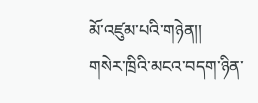མོ་འཛུམ་པའི་གཉེན།།
གསེར་ཁྲིའི་མངའ་བདག་ཉིན་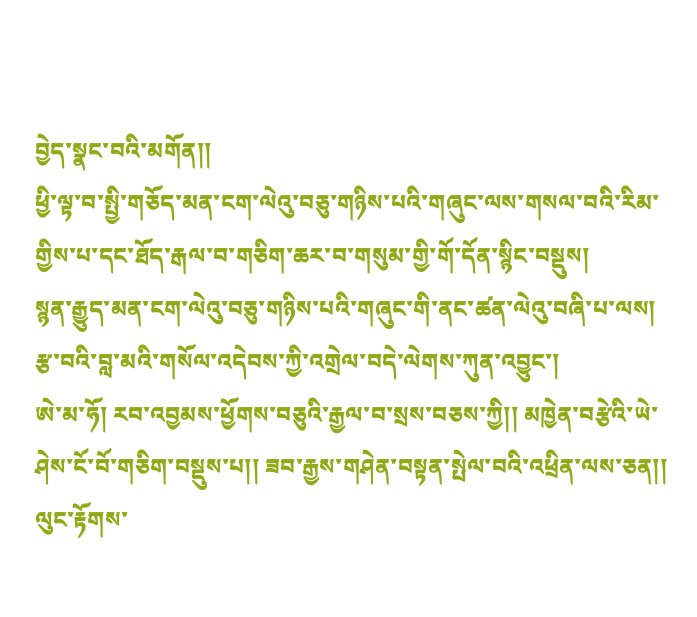བྱེད་སྣང་བའི་མགོན།།
ཕྱི་ལྟ་བ་སྤྱི་གཅོད་མན་ངག་ལེའུ་བཅུ་གཉིས་པའི་གཞུང་ལས་གསལ་བའི་རིམ་གྱིས་པ་དང་ཐོད་རྒལ་བ་གཅིག་ཆར་བ་གསུམ་གྱི་གོ་དོན་སྙིང་བསྡུས།
སྙན་རྒྱུད་མན་ངག་ལེའུ་བཅུ་གཉིས་པའི་གཞུང་གི་ནང་ཚན་ལེའུ་བཞི་པ་ལས།
རྩ་བའི་བླ་མའི་གསོལ་འདེབས་ཀྱི་འགྲེལ་བདེ་ལེགས་ཀུན་འབྱུང་།
ཨེ་མ་ཧོ། རབ་འབྱམས་ཕྱོགས་བཅུའི་རྒྱལ་བ་སྲས་བཅས་ཀྱི།། མཁྱེན་བརྩེའི་ཡེ་ཤེས་ངོ་བོ་གཅིག་བསྡུས་པ།། ཟབ་རྒྱས་གཤེན་བསྟན་སྤེལ་བའི་འཕྲིན་ལས་ཅན།། ལུང་རྟོགས་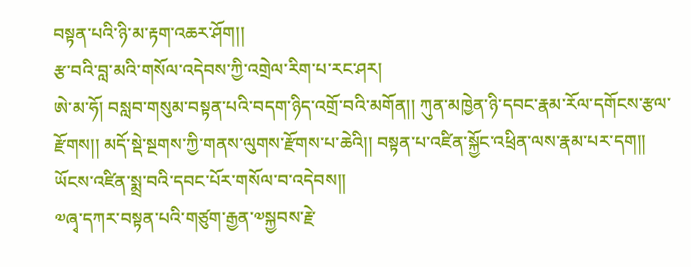བསྟན་པའི་ཉི་མ་རྟག་འཆར་ཤོག།།
རྩ་བའི་བླ་མའི་གསོལ་འདེབས་ཀྱི་འགྲེལ་རིག་པ་རང་ཤར།
ཨེ་མ་ཧོ། བསླབ་གསུམ་བསྟན་པའི་བདག་ཉིད་འགྲོ་བའི་མགོན།། ཀུན་མཁྱེན་ཉི་དབང་རྣམ་རོལ་དགོངས་རྩལ་རྫོགས།། མདོ་སྡེ་སྔགས་ཀྱི་གནས་ལུགས་རྫོགས་པ་ཆེའི།། བསྟན་པ་འཛིན་སྐྱོང་འཕྲིན་ལས་རྣམ་པར་དག།། ཡོངས་འཛིན་སྨྲ་བའི་དབང་པོར་གསོལ་བ་འདེབས།།
༧ཞྭ་དཀར་བསྟན་པའི་གཙུག་རྒྱན་༧སྐྱབས་རྗེ་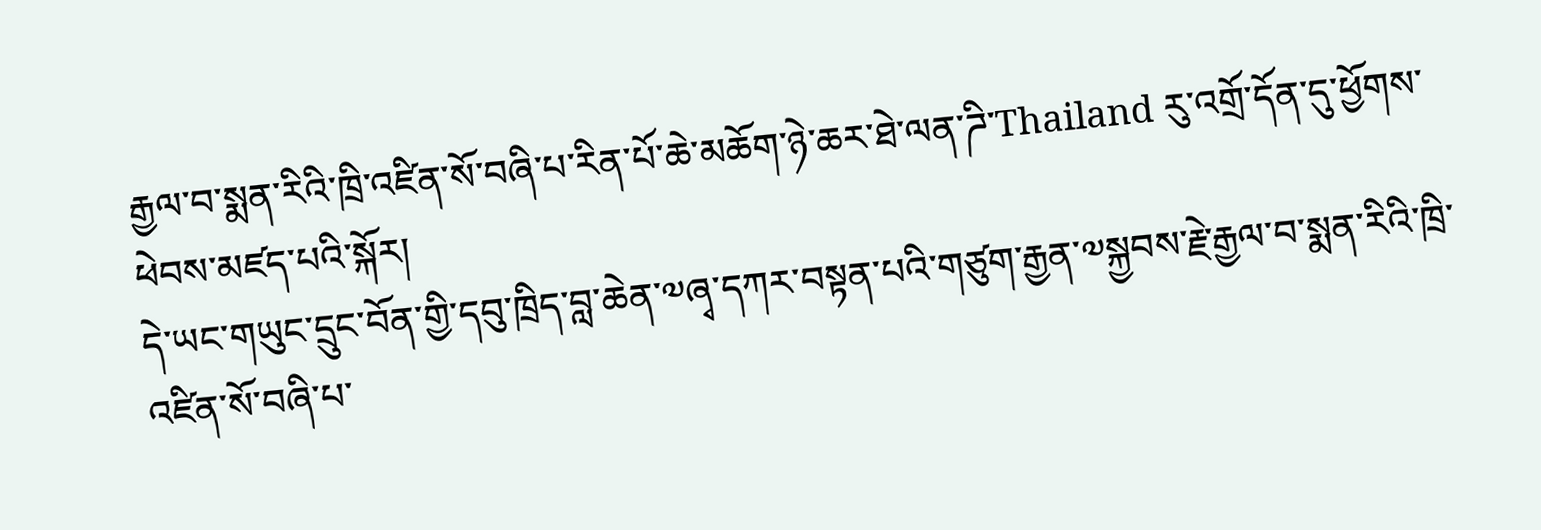རྒྱལ་བ་སྨན་རིའི་ཁྲི་འཛིན་སོ་བཞི་པ་རིན་པོ་ཆེ་མཆོག་ཉེ་ཆར་ཐེ་ལན་ཌི་Thailand རུ་འགྲོ་དོན་དུ་ཕྱོགས་ཕེབས་མཛད་པའི་སྐོར།
དེ་ཡང་གཡུང་དྲུང་བོན་གྱི་དབུ་ཁྲིད་བླ་ཆེན་༧ཞྭ་དཀར་བསྟན་པའི་གཙུག་རྒྱན་༧སྐྱབས་རྗེ་རྒྱལ་བ་སྨན་རིའི་ཁྲི་འཛིན་སོ་བཞི་པ་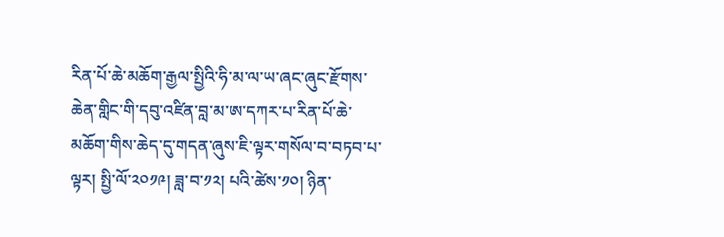རིན་པོ་ཆེ་མཆོག་རྒྱལ་སྤྱིའི་ཧི་མ་ལ་ཡ་ཞང་ཞུང་རྫོགས་ཆེན་གླིང་གི་དབུ་འཛིན་བླ་མ་ཨ་དཀར་པ་རིན་པོ་ཆེ་མཆོག་གིས་ཆེད་དུ་གདན་ཞུས་ཇི་ལྟར་གསོལ་བ་བཏབ་པ་ལྟར། སྤྱི་ལོ་༢༠༡༩། ཟླ་བ་༡༢། པའི་ཚེས་༡༠། ཉིན་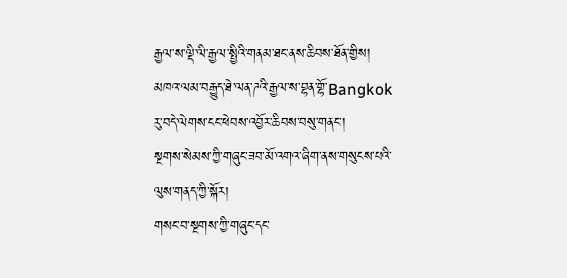རྒྱལ་ས་ལྡི་ལི་རྒྱལ་སྤྱིའི་གནམ་ཐང་ནས་ཆིབས་ཐོན་གྱིས། མཁའ་ལམ་བརྒྱུད་ཐེ་ལན་ཌའི་རྒྱལ་ས་བྷན་གྷོ་Bangkok རུ་བདེ་ལེགས་ངང་ཕེབས་འབྱོར་ཆིབས་བསུ་གནང་།
སྔགས་སེམས་ཀྱི་གཞུང་ཟབ་མོ་འགའ་ཞིག་ནས་གསུངས་པའི་ལུས་གནད་ཀྱི་སྐོར།
གསང་བ་སྔགས་ཀྱི་གཞུང་དང་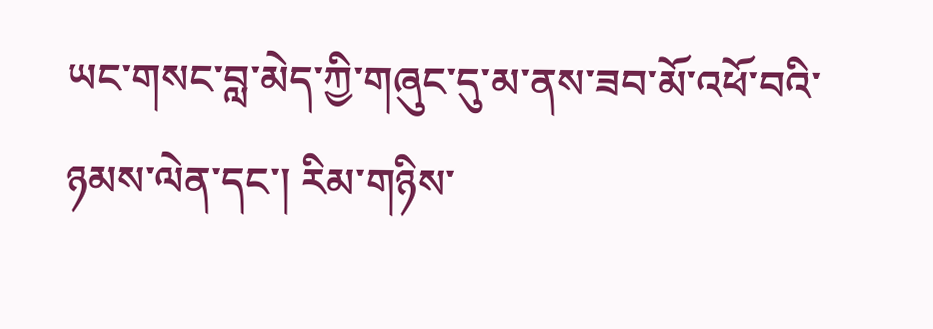ཡང་གསང་བླ་མེད་ཀྱི་གཞུང་དུ་མ་ནས་ཟབ་མོ་འཕོ་བའི་ཉམས་ལེན་དང་། རིམ་གཉིས་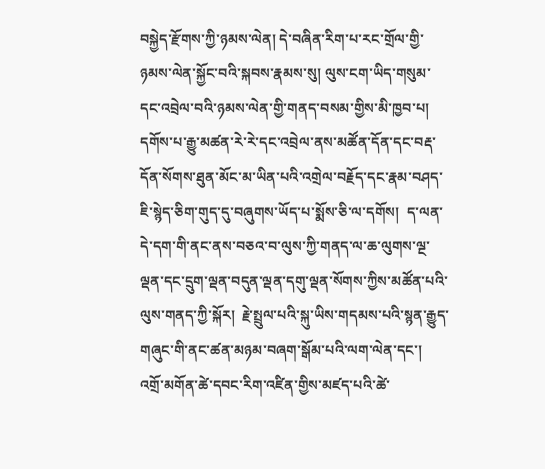བསྐྱེད་རྫོགས་ཀྱི་ཉམས་ལེན། དེ་བཞིན་རིག་པ་རང་གྲོལ་གྱི་ཉམས་ལེན་སྐྱོང་བའི་སྐབས་རྣམས་སུ། ལུས་ངག་ཡིད་གསུམ་དང་འབྲེལ་བའི་ཉམས་ལེན་གྱི་གནད་བསམ་གྱིས་མི་ཁྱབ་པ།  དགོས་པ་རྒྱུ་མཚན་རེ་རེ་དང་འབྲེལ་ནས་མཚོན་དོན་དང་བརྡ་དོན་སོགས་ཐུན་མོང་མ་ཡིན་པའི་འགྲེལ་བརྗོད་དང་རྣམ་བཤད་ཇི་སྙེད་ཅིག་གུད་དུ་བཞུགས་ཡོད་པ་སྨོས་ཅི་ལ་དགོས།  ད་ལན་དེ་དག་གི་ནང་ནས་བཅའ་བ་ལུས་ཀྱི་གནད་ལ་ཆ་ལུགས་ལྔ་ལྡན་དང་དྲུག་ལྡན་བདུན་ལྡན་དགུ་ལྡན་སོགས་ཀྱིས་མཚོན་པའི་ལུས་གནད་ཀྱི་སྐོར།  རྗེ་སྤྲུལ་པའི་སྐུ་ཡིས་གདམས་པའི་སྙན་རྒྱུད་གཞུང་གི་ནང་ཚན་མཉམ་བཞག་སྒོམ་པའི་ལག་ལེན་དང་།  འགྲོ་མགོན་ཚེ་དབང་རིག་འཛིན་གྱིས་མཛད་པའི་ཚེ་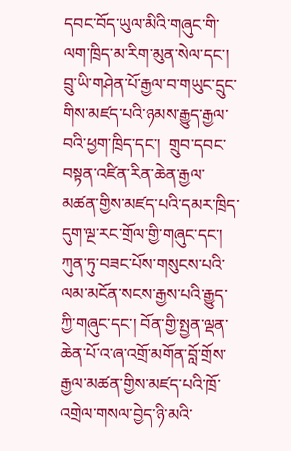དབང་བོད་ཡུལ་མིའི་གཞུང་གི་ལག་ཁྲིད་མ་རིག་མུན་སེལ་དང་།  བྲུ་ཡི་གཤེན་པོ་རྒྱལ་བ་གཡུང་དྲུང་གིས་མཛད་པའི་ཉམས་རྒྱུད་རྒྱལ་བའི་ཕྱག་ཁྲིད་དང་།  གྲུབ་དབང་བསྟན་འཛིན་རིན་ཆེན་རྒྱལ་མཚན་གྱིས་མཛད་པའི་དམར་ཁྲིད་དུག་ལྔ་རང་གྲོལ་གྱི་གཞུང་དང་།  ཀུན་ཏུ་བཟང་པོས་གསུངས་པའི་ལམ་མངོན་སངས་རྒྱས་པའི་རྒྱུད་ཀྱི་གཞུང་དང་། བོན་གྱི་སྤྱན་ལྡན་ཆེན་པོ་འ་ཞ་འགྲོ་མགོན་བློ་གྲོས་རྒྱལ་མཚན་གྱིས་མཛད་པའི་ཁྲོ་འགྲེལ་གསལ་བྱེད་ཉི་མའི་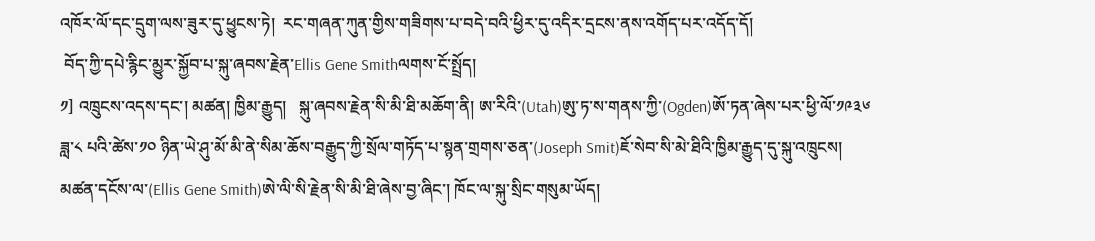འཁོར་ལོ་དང་དྲུག་ལས་ཟུར་དུ་ཕྱུངས་ཏེ།  རང་གཞན་ཀུན་གྱིས་གཟིགས་པ་བདེ་བའི་ཕྱིར་དུ་འདིར་དྲངས་ནས་འགོད་པར་འདོད་དོ།
 བོད་ཀྱི་དཔེ་རྙིང་མྱུར་སྐྱོབ་པ་སྐུ་ཞབས་རྗེན་Ellis Gene Smithལགས་ངོ་སྤྲོད།
༡] འཁྲུངས་འདས་དང་། མཚན། ཁྱིམ་རྒྱུད།   སྐུ་ཞབས་རྗེན་སི་མི་ཐི་མཆོག་ནི། ཨ་རིའི་(Utah)ཨུ་ཏ་ས་གནས་ཀྱི་(Ogden)ཨོ་ཏན་ཞེས་པར་ཕྱི་ལོ་༡༩༣༦ ཟླ་༨ པའི་ཚེས་༡༠ ཉིན་ཡེ་ཤུ་མོ་མི་ནེ་སིམ་ཆོས་བརྒྱུད་ཀྱི་སྲོལ་གཏོད་པ་སྙན་གྲགས་ཅན་(Joseph Smit)ཇོ་སེབ་སི་མེ་ཐིའི་ཁྱིམ་རྒྱུད་དུ་སྐུ་འཁྲུངས། མཚན་དངོས་ལ་(Ellis Gene Smith)ཨེ་ལི་སི་རྗེན་སི་མི་ཐི་ཞེས་བྱ་ཞིང་། ཁོང་ལ་སྐུ་སྲིང་གསུམ་ཡོད།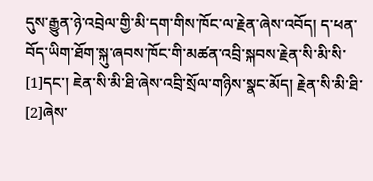དུས་རྒྱུན་ཉེ་འབྲེལ་གྱི་མི་དག་གིས་ཁོང་ལ་རྗེན་ཞེས་འབོད། ད་ཕན་བོད་ཡིག་ཐོག་སྐུ་ཞབས་ཁོང་གི་མཚན་འབྲི་སྐབས་རྗེན་སི་མི་སི་ [1]དང་། ཇེན་སི་མི་ཐི་ཞེས་འབྲི་སྲོལ་གཉིས་སྣང་མོད། རྗེན་སི་མི་ཐི་ [2]ཞེས་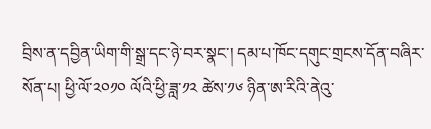བྲིས་ན་དབྱིན་ཡིག་གི་སྒྲ་དང་ཉེ་བར་སྣང་། དམ་པ་ཁོང་དགུང་གྲངས་དོན་བཞིར་སོན་པ། ཕྱི་ལོ་༢༠༡༠ ལོའི་ཕྱི་ཟླ་༡༢ ཚེས་༡༦ ཉིན་ཨ་རིའི་ནེའུ་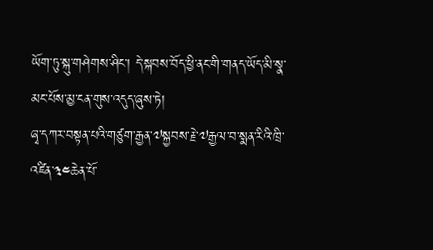ཡོག་ཏུ་སྐུ་གཤེགས་ཤིང་། དེ་སྐབས་བོད་ཕྱི་ནང་གི་གནད་ཡོད་མི་སྣ་མང་པོས་མྱ་ངན་གུས་འདུད་ཞུས་ཏེ།
ཞྭ་དཀར་བསྟན་པའི་གཙུག་རྒྱན་༧སྐྱབས་རྗེ་༧རྒྱལ་བ་སྨན་རིའི་ཁྲི་འཛིན་༣༤ཆེན་པོ་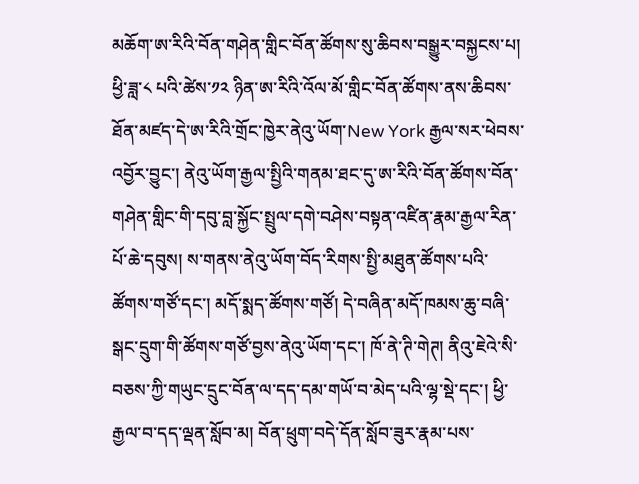མཆོག་ཨ་རིའི་བོན་གཤེན་གླིང་བོན་ཚོགས་སུ་ཆིབས་བསྒྱུར་བསྐྱངས་པ།
ཕྱི་ཟླ་༨ པའི་ཚེས་༡༢ ཉིན་ཨ་རིའི་འོལ་མོ་གླིང་བོན་ཚོགས་ནས་ཆིབས་ཐོན་མཛད་དེ་ཨ་རིའི་གྲོང་ཁྱེར་ནེའུ་ཡོག་New York རྒྱལ་སར་ཕེབས་འབྱོར་བྱུང་། ནེའུ་ཡོག་རྒྱལ་སྤྱིའི་གནམ་ཐང་དུ་ཨ་རིའི་བོན་ཚོགས་བོན་གཤེན་གླིང་གི་དབུ་བླ་སྐྱོང་སྤྲུལ་དགེ་བཤེས་བསྟན་འཛིན་རྣམ་རྒྱལ་རིན་པོ་ཆེ་དབུས། ས་གནས་ནེའུ་ཡོག་བོད་རིགས་སྤྱི་མཐུན་ཚོགས་པའི་ཚོགས་གཙོ་དང་། མདོ་སྨད་ཚོགས་གཙོ། དེ་བཞིན་མདོ་ཁམས་ཆུ་བཞི་སྒང་དྲུག་གི་ཚོགས་གཙོ་བྱས་ནེའུ་ཡོག་དང་། ཁོ་ནེ་ཊི་གེཊ། ནིའུ་ཇེའེ་སི་བཅས་ཀྱི་གཡུང་དྲུང་བོན་ལ་དད་དམ་གཡོ་བ་མེད་པའི་ལྷ་སྡེ་དང་། ཕྱི་རྒྱལ་བ་དད་ལྡན་སློབ་མ། བོན་ཕྲུག་བདེ་དོན་སློབ་ཟུར་རྣམ་པས་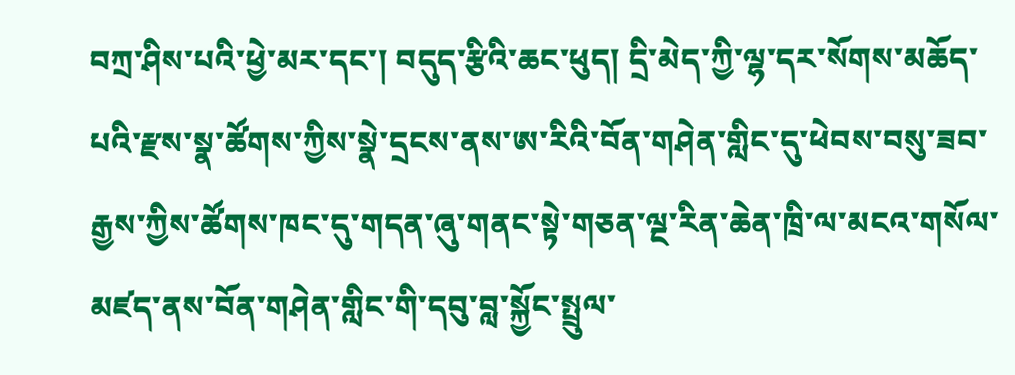བཀྲ་ཤིས་པའི་ཕྱེ་མར་དང་། བདུད་རྩིའི་ཆང་ཕུད། དྲི་མེད་ཀྱི་ལྷ་དར་སོགས་མཆོད་པའི་རྫས་སྣ་ཚོགས་ཀྱིས་སྣེ་དྲངས་ནས་ཨ་རིའི་བོན་གཤེན་གླིང་དུ་ཕེབས་བསུ་ཟབ་རྒྱས་ཀྱིས་ཚོགས་ཁང་དུ་གདན་ཞུ་གནང་སྟེ་གཅན་ལྔ་རིན་ཆེན་ཁྲི་ལ་མངའ་གསོལ་མཛད་ནས་བོན་གཤེན་གླིང་གི་དབུ་བླ་སྐྱོང་སྤྲུལ་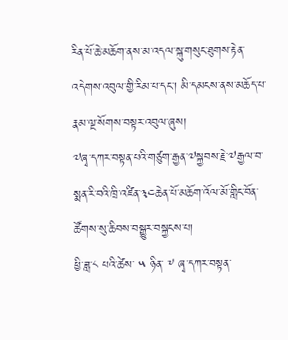རིན་པོ་ཆེ་མཆོག་ནས་མ་འདལ་སྐུ་གསུང་ཐུགས་རྟེན་འདེགས་འབུལ་གྱི་རིམ་པ་དང་། མི་དམངས་ནས་མཆོད་པ་རྣམ་ལྔ་སོགས་བསྟར་འབུལ་ཞུས།
༧ཞྭ་དཀར་བསྟན་པའི་གཙུག་རྒྱན་༧སྐྱབས་རྗེ་༧རྒྱལ་བ་སྨན་རི་བའི་ཁྲི་འཛིན་༣༤ཆེན་པོ་མཆོག་འོལ་མོ་གླིང་བོན་ཚོགས་སུ་ཆིབས་བསྒྱུར་བསྐྱངས་པ།
ཕྱི་ཟླ་༨ པའི་ཚེས་ ༥ ཉིན་ ༸ ཞྭ་དཀར་བསྟན་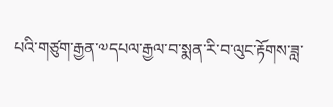པའི་གཙུག་རྒྱན་༧དཔལ་རྒྱལ་བ་སྨན་རི་བ་ལུང་རྟོགས་ཟླ་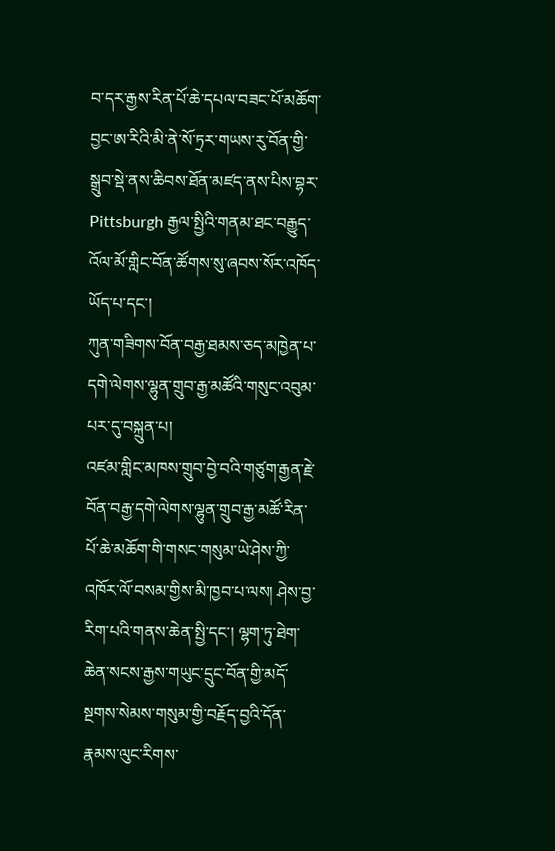བ་དར་རྒྱས་རིན་པོ་ཆེ་དཔལ་བཟང་པོ་མཆོག་བྱང་ཨ་རིའི་མི་ནེ་སོ་ཏྲར་གཡས་རུ་བོན་གྱི་སྒྲུབ་སྡེ་ནས་ཆིབས་ཐོན་མཛད་ནས་པིས་བྷར་Pittsburgh རྒྱལ་སྤྱིའི་གནམ་ཐང་བརྒྱུད་འོལ་མོ་གླིང་བོན་ཚོགས་སུ་ཞབས་སོར་འཁོད་ཡོད་པ་དང་།
ཀུན་གཟིགས་བོན་བརྒྱ་ཐམས་ཅད་མཁྱེན་པ་དགེ་ལེགས་ལྷུན་གྲུབ་རྒྱ་མཚོའི་གསུང་འབུམ་པར་དུ་བསྐྲུན་པ།
འཛམ་གླིང་མཁས་གྲུབ་བྱེ་བའི་གཙུག་རྒྱན་རྗེ་བོན་བརྒྱ་དགེ་ལེགས་ལྷུན་གྲུབ་རྒྱ་མཚོ་རིན་པོ་ཆེ་མཆོག་གི་གསང་གསུམ་ཡེ་ཤེས་ཀྱི་འཁོར་ལོ་བསམ་གྱིས་མི་ཁྱབ་པ་ལས། ཤེས་བྱ་རིག་པའི་གནས་ཆེན་སྤྱི་དང་། ལྷག་ཏུ་ཐེག་ཆེན་སངས་རྒྱས་གཡུང་དྲུང་བོན་གྱི་མདོ་སྔགས་སེམས་གསུམ་གྱི་བརྗོད་བྱའི་དོན་རྣམས་ལུང་རིགས་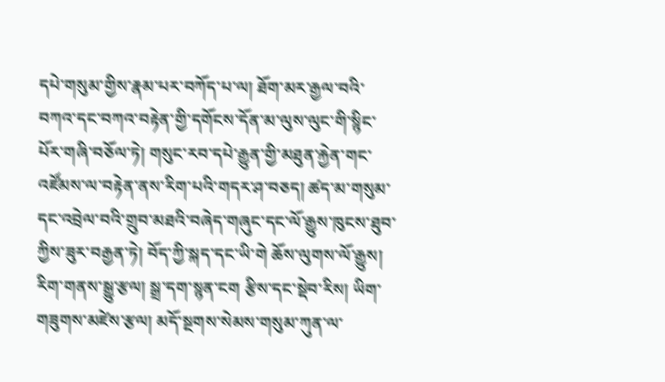དཔེ་གསུམ་གྱིས་རྣམ་པར་བཀོད་པ་ལ། ཐོག་མར་རྒྱལ་བའི་བཀའ་དང་བཀའ་བརྟེན་གྱི་དགོངས་དོན་མ་ལུས་ལུང་གི་སྙིང་པོར་གཞི་བཅོལ་ཏེ། གསུང་རབ་དཔེ་རྒྱུན་གྱི་མཐུན་རྐྱེན་གང་འཛོམས་ལ་བརྟེན་ནས་རིག་པའི་གདར་ཤ་བཅད། ཚད་མ་གསུམ་དང་འབྲེལ་བའི་གྲུབ་མཐའི་བཞེད་གཞུང་དང་ལོ་རྒྱུས་ཁུངས་ཐུབ་ཀྱིས་ཟུར་བརྒྱན་ཏེ། བོད་ཀྱི་སྐད་དང་ཡི་གེ ཆོས་ལུགས་ལོ་རྒྱུས། རིག་གནས་སྒྱུ་རྩལ། སྒྲ་དག་སྙན་ངག རྩིས་དང་སྡེབ་རིས། ཡིག་གཟུགས་མཛེས་རྩལ། མདོ་སྔགས་སེམས་གསུམ་ཀུན་ལ་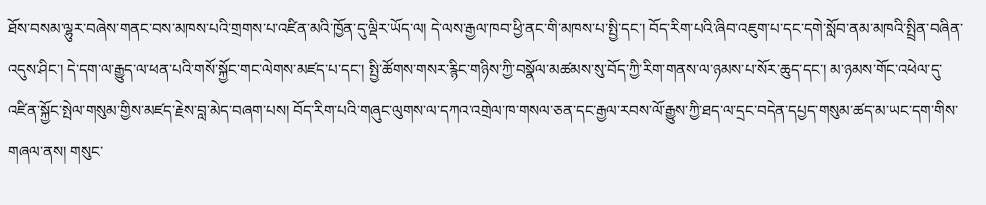ཐོས་བསམ་ལྷུར་བཞེས་གནང་བས་མཁས་པའི་གྲགས་པ་འཛིན་མའི་ཁྱོན་དུ་ལྡིར་ཡོད་ལ། དེ་ལས་རྒྱལ་ཁབ་ཕྱི་ནང་གི་མཁས་པ་སྤྱི་དང་། བོད་རིག་པའི་ཞིབ་འཇུག་པ་དང་དགེ་སློབ་ནམ་མཁའི་སྤྲིན་བཞིན་འདུས་ཤིང་། དེ་དག་ལ་རྒྱུད་ལ་ཕན་པའི་གསོ་སྐྱོང་གང་ལེགས་མཛད་པ་དང་། སྤྱི་ཚོགས་གསར་རྙིང་གཉིས་ཀྱི་བསྣོལ་མཚམས་སུ་བོད་ཀྱི་རིག་གནས་ལ་ཉམས་པ་སོར་ཆུད་དང་། མ་ཉམས་གོང་འཕེལ་དུ་འཛིན་སྐྱོང་སྤེལ་གསུམ་གྱིས་མཛད་རྗེས་བླ་མེད་བཞག་པས། བོད་རིག་པའི་གཞུང་ལུགས་ལ་དཀའ་འགྲེལ་ཁ་གསལ་ཅན་དང་རྒྱལ་རབས་ལོ་རྒྱུས་ཀྱི་ཐད་ལ་དྲང་བདེན་དཔྱད་གསུམ་ཚད་མ་ཡང་དག་གིས་གཞལ་ནས། གསུང་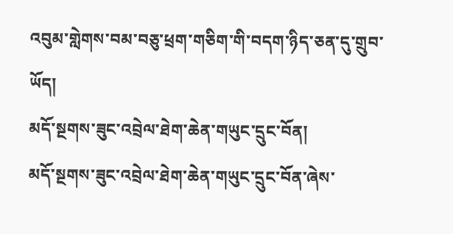འབུམ་གླེགས་བམ་བཅུ་ཕྲག་གཅིག་གི་བདག་ཉིད་ཅན་དུ་གྲུབ་ཡོད།
མདོ་སྔགས་ཟུང་འབྲེལ་ཐེག་ཆེན་གཡུང་དྲུང་བོན།
མདོ་སྔགས་ཟུང་འབྲེལ་ཐེག་ཆེན་གཡུང་དྲུང་བོན་ཞེས་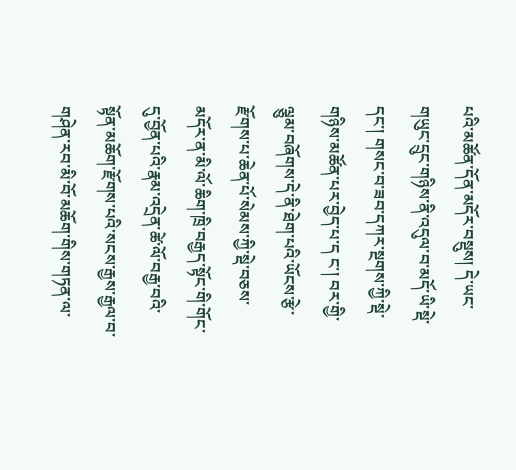པའི་མཚོན་དོན་མདོར་བསྡུས། དེ་ཡང་གཡུང་དྲུང་གཉིས་ནི་འདུལ་བ་མདོ་ཡི་སྡེ་དང་། གསང་བ་ཟབ་དཀར་སྔགས་ཀྱི་སྡེ་གཉིས་མཚོན་པར་བྱེད་པ་ད ང་། བར་གྱི་ལྕུམ་བཞོགས་དེ་ནི་ཐེག་པའི་ཡོངས་རྩེ་རྫོགས་པ་ཆེན་པོ་སེམས་ཀྱི་སྡེ་བཅས་མདོར་ན་མི་ལོ་ཆིག་ཁྲི་བརྒྱད་སྟོང་གི་གོང་དུ་བྱོན་པའི་རྣམ་འདྲེན་ཚེ་ལོ་བརྒྱ་བའི་སྟོན་མཆོག་རྫོགས་པའི་སངས་རྒྱས་རྒྱལ་བ་གཤེན་རབ་མི་བོ་མཆོག་གིས་གཏན་ལ་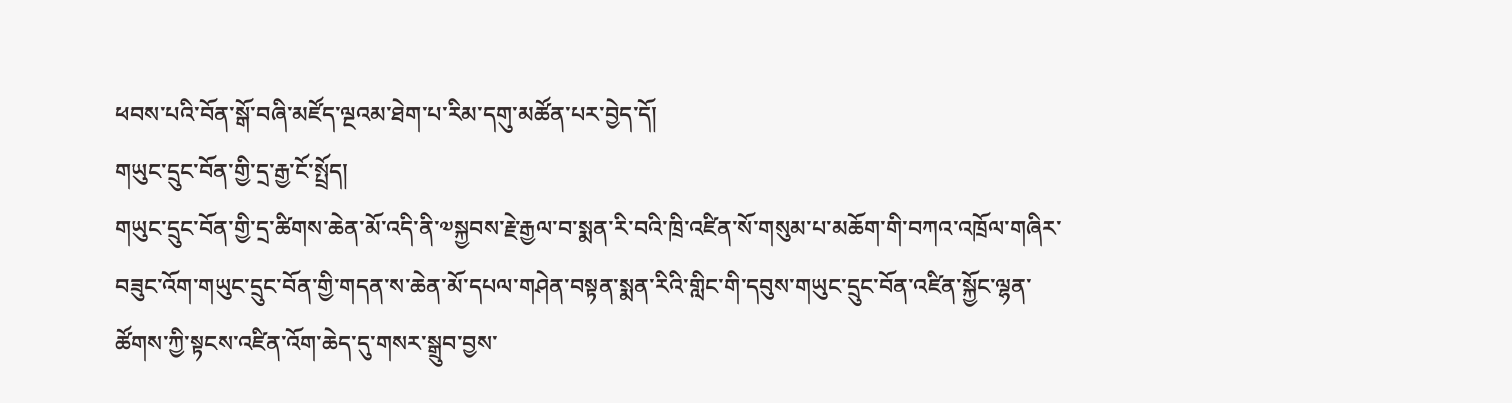ཕབས་པའི་བོན་སྒོ་བཞི་མཛོད་ལྔའམ་ཐེག་པ་རིམ་དགུ་མཚོན་པར་བྱེད་དོ།
གཡུང་དྲུང་བོན་གྱི་དྲ་རྒྱ་ངོ་སྤྲོད།
གཡུང་དྲུང་བོན་གྱི་དྲ་ཚིགས་ཆེན་མོ་འདི་ནི་༧སྐྱབས་རྗེ་རྒྱལ་བ་སྨན་རི་བའི་ཁྲི་འཛིན་སོ་གསུམ་པ་མཆོག་གི་བཀའ་འཁྲོལ་གཞིར་བཟུང་འོག་གཡུང་དྲུང་བོན་གྱི་གདན་ས་ཆེན་མོ་དཔལ་གཤེན་བསྟན་སྨན་རིའི་གླིང་གི་དབུས་གཡུང་དྲུང་བོན་འཛིན་སྐྱོང་ལྷན་ཚོགས་ཀྱི་སྟངས་འཛིན་འོག་ཆེད་དུ་གསར་སྒྲུབ་བྱས་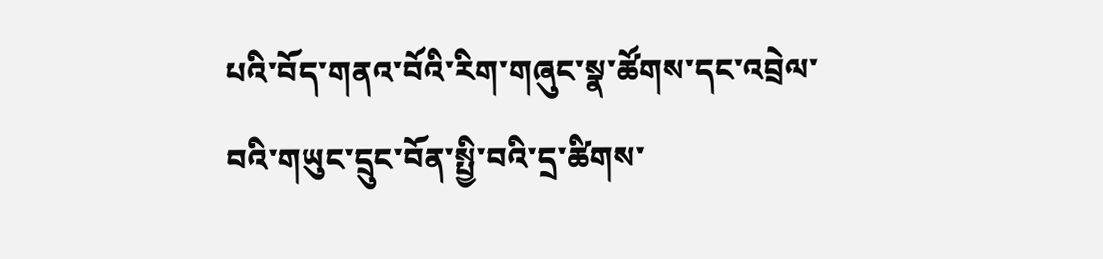པའི་བོད་གནའ་བོའི་རིག་གཞུང་སྣ་ཚོགས་དང་འབྲེལ་བའི་གཡུང་དྲུང་བོན་སྤྱི་བའི་དྲ་ཚིགས་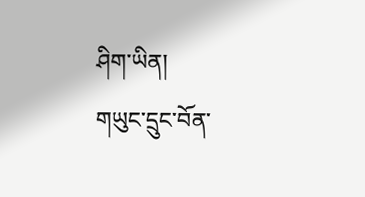ཤིག་ཡིན།
གཡུང་དྲུང་བོན་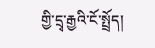གྱི་དྲྭ་རྒྱའི་ངོ་སྤྲོད།